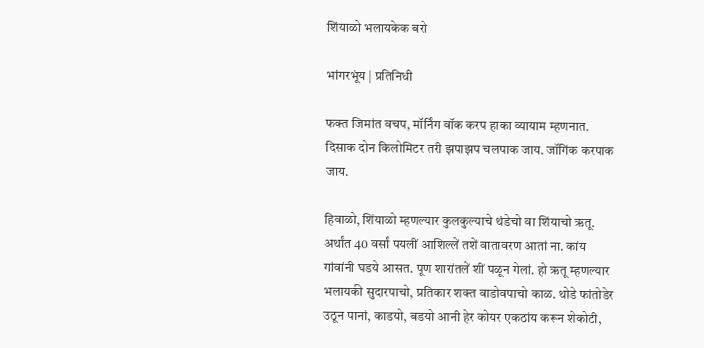शिंयाळो भलायकेक बरो

भांगरभूंय | प्रतिनिधी

फक्त जिमांत वचप, मॉर्निंग वॉक करप हाका व्यायाम म्हणनात. दिसाक दोन किलोमिटर तरी झपाझप चलपाक जाय. जॉगिंक करपाक जाय.

हिवाळो, शिंयाळो म्हणल्यार कुलकुल्याचे थंडेचो वा शिंयाचो ऋतू. अर्थांत 40 वर्सां पयलीं आशिल्लें तशें वातावरण आतां ना. कांय गांवांनी घडये आसत. पूण शारांतलें शीं पळून गेलां. हो ऋतू म्हणल्यार भलायकी सुदारपाचो, प्रतिकार शक्त वाडोवपाचो काळ. थोडे फांतोडेर उठून पानां, काडयो, बडयो आनी हेर कोयर एकठांय करून शेकोटी,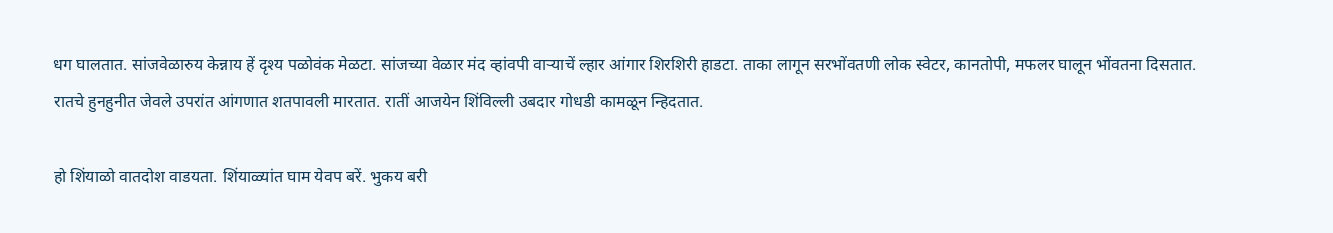धग घालतात. सांजवेळारुय केन्नाय हें दृश्य पळोवंक मेळटा. सांजच्या वेळार मंद व्हांवपी वाऱ्याचें ल्हार आंगार शिरशिरी हाडटा. ताका लागून सरभोंवतणी लोक स्वेटर, कानतोपी, मफलर घालून भोंवतना दिसतात. रातचे हुनहुनीत जेवले उपरांत आंगणात शतपावली मारतात. रातीं आजयेन शिंविल्ली उबदार गोधडी कामळून न्हिदतात.

हो शिंयाळो वातदोश वाडयता. शिंयाळ्यांत घाम येवप बरें. भुकय बरी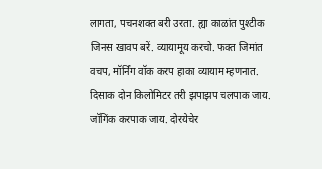लागता, पचनशक्त बरी उरता. ह्या काळांत पुश्टीक जिनस खावप बरें. व्यायामूय करचो. फक्त जिमांत वचप, मॉर्निंग वॉक करप हाका व्यायाम म्हणनात. दिसाक दोन किलोमिटर तरी झपाझप चलपाक जाय. जॉगिंक करपाक जाय. दोरयेचेर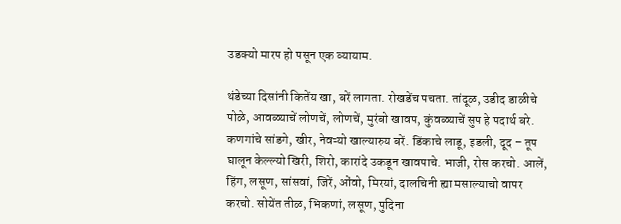उडक्यो मारप हो पसून एक व्यायाम.

थंडेच्या दिसांनी कितेंय खा, बरें लागता. रोखडेंच पचता. तांदूळ, उडीद डाळीचे पोळे, आवळ्याचें लोणचें, लोणचें, मुरंबो खावप, कुंवळ्याचें सुप हे पदार्थ बरे. कणगांचे सांडगे, खीर, नेवऱ्यो खाल्यारुय बरें. डिंकाचे लाडू, इडली, दूद – तूप घालून केल्ल्यो खिरी, शिरो, कारांदे उकडून खावपाचे. भाजी, रोस करचो. आलें, हिंग, लसूण, सांसवां, जिरें, ओंवो, मिरयां, दालचिनी ह्या मसाल्याचो वापर करचो. सोयेंत तीळ, भिकणां, लसूण, पुदिना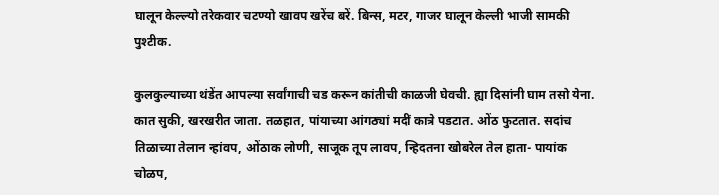घालून केल्ल्यो तरेकवार चटण्यो खावप खरेंच बरें. बिन्स, मटर, गाजर घालून केल्ली भाजी सामकी पुश्टीक.

कुलकुल्याच्या थंडेंत आपल्या सर्वांगाची चड करून कांतीची काळजी घेवची. ह्या दिसांनी घाम तसो येना. कात सुकी, खरखरीत जाता. तळहात, पांयाच्या आंगठ्यां मदीं कात्रे पडटात. ओंठ फुटतात. सदांच तिळाच्या तेलान न्हांवप, ओंठाक लोणी, साजूक तूप लावप, न्हिदतना खोबरेल तेल हाता- पायांक चोळप,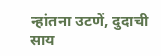न्हांतना उटणें, दुदाची साय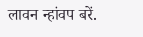लावन न्हांवप बरें.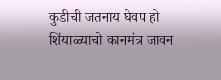कुडीची जतनाय घेवप हो शिंयाळ्याचो कानमंत्र जावन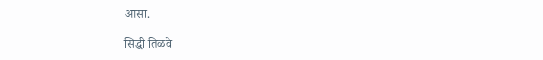आसा.

सिद्धी तिळवे